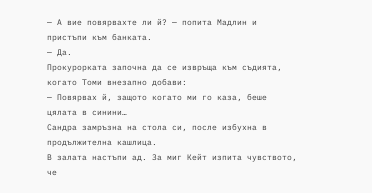— А вие повярвахте ли й? — попита Мадлин и пристъпи към банката.
— Да.
Прокурорката започна да се извръща към съдията, когато Томи внезапно добави:
— Повярвах й, защото когато ми го каза, беше цялата в синини…
Сандра замръзна на стола си, после избухна в продължителна кашлица.
В залата настъпи ад. За миг Кейт изпита чувството, че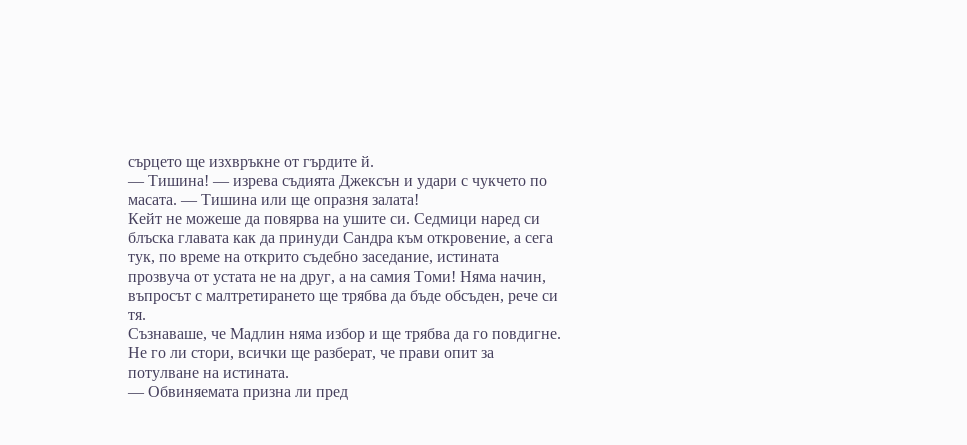сърцето ще изхвръкне от гърдите й.
— Тишина! — изрева съдията Джексън и удари с чукчето по масата. — Тишина или ще опразня залата!
Кейт не можеше да повярва на ушите си. Седмици наред си блъска главата как да принуди Сандра към откровение, а сега тук, по време на открито съдебно заседание, истината прозвуча от устата не на друг, а на самия Томи! Няма начин, въпросът с малтретирането ще трябва да бъде обсъден, рече си тя.
Съзнаваше, че Мадлин няма избор и ще трябва да го повдигне. Не го ли стори, всички ще разберат, че прави опит за потулване на истината.
— Обвиняемата призна ли пред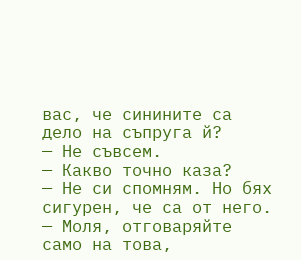вас, че синините са дело на съпруга й?
— Не съвсем.
— Какво точно каза?
— Не си спомням. Но бях сигурен, че са от него.
— Моля, отговаряйте само на това,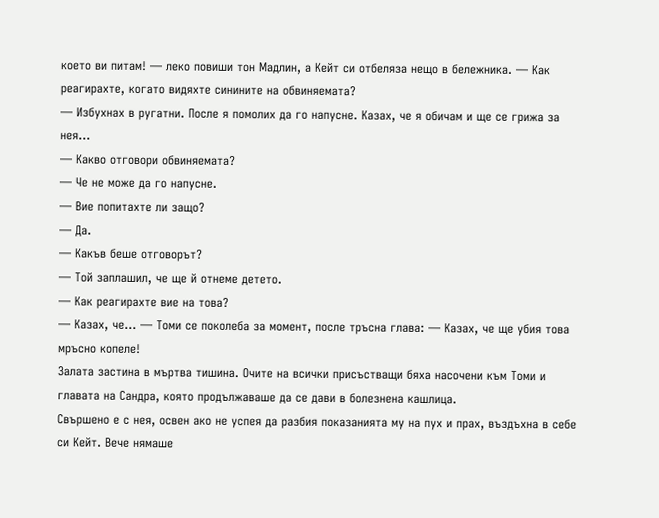което ви питам! — леко повиши тон Мадлин, а Кейт си отбеляза нещо в бележника. — Как реагирахте, когато видяхте синините на обвиняемата?
— Избухнах в ругатни. После я помолих да го напусне. Казах, че я обичам и ще се грижа за нея…
— Какво отговори обвиняемата?
— Че не може да го напусне.
— Вие попитахте ли защо?
— Да.
— Какъв беше отговорът?
— Той заплашил, че ще й отнеме детето.
— Как реагирахте вие на това?
— Казах, че… — Томи се поколеба за момент, после тръсна глава: — Казах, че ще убия това мръсно копеле!
Залата застина в мъртва тишина. Очите на всички присъстващи бяха насочени към Томи и главата на Сандра, която продължаваше да се дави в болезнена кашлица.
Свършено е с нея, освен ако не успея да разбия показанията му на пух и прах, въздъхна в себе си Кейт. Вече нямаше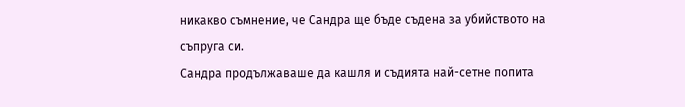никакво съмнение, че Сандра ще бъде съдена за убийството на съпруга си.
Сандра продължаваше да кашля и съдията най-сетне попита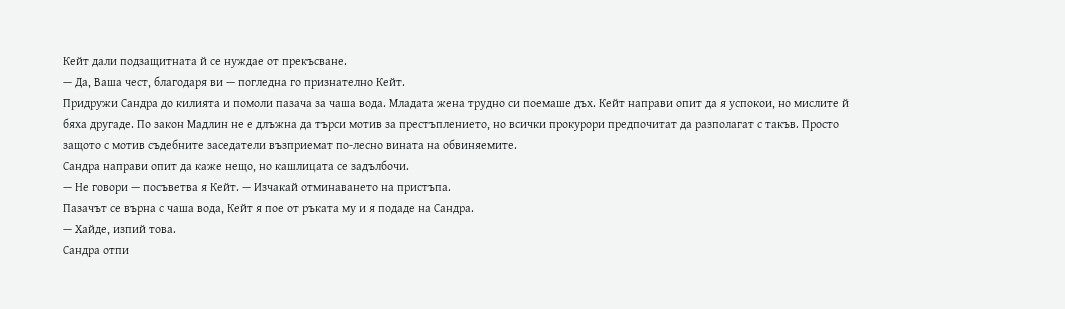Кейт дали подзащитната й се нуждае от прекъсване.
— Да, Ваша чест, благодаря ви — погледна го признателно Кейт.
Придружи Сандра до килията и помоли пазача за чаша вода. Младата жена трудно си поемаше дъх. Кейт направи опит да я успокои, но мислите й бяха другаде. По закон Мадлин не е длъжна да търси мотив за престъплението, но всички прокурори предпочитат да разполагат с такъв. Просто защото с мотив съдебните заседатели възприемат по-лесно вината на обвиняемите.
Сандра направи опит да каже нещо, но кашлицата се задълбочи.
— Не говори — посъветва я Кейт. — Изчакай отминаването на пристъпа.
Пазачът се върна с чаша вода, Кейт я пое от ръката му и я подаде на Сандра.
— Хайде, изпий това.
Сандра отпи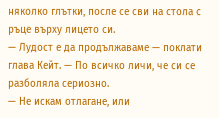няколко глътки, после се сви на стола с ръце върху лицето си.
— Лудост е да продължаваме — поклати глава Кейт. — По всичко личи, че си се разболяла сериозно.
— Не искам отлагане, или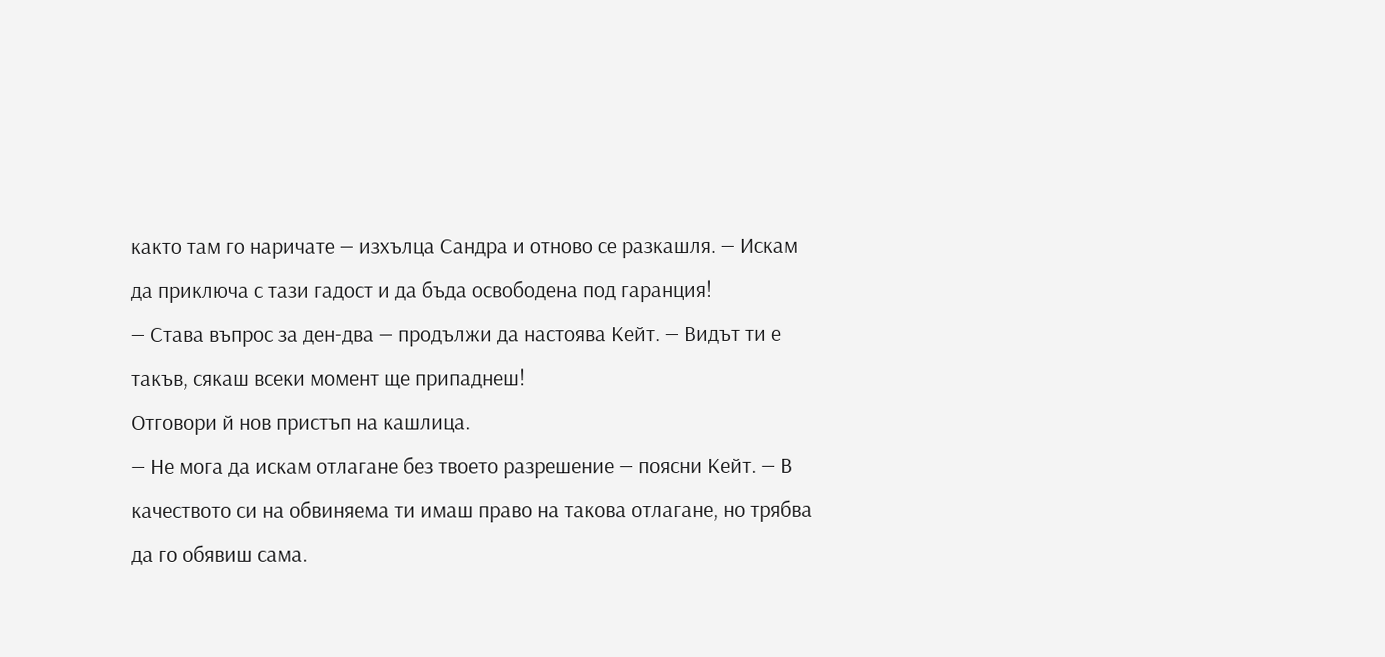както там го наричате — изхълца Сандра и отново се разкашля. — Искам да приключа с тази гадост и да бъда освободена под гаранция!
— Става въпрос за ден-два — продължи да настоява Кейт. — Видът ти е такъв, сякаш всеки момент ще припаднеш!
Отговори й нов пристъп на кашлица.
— Не мога да искам отлагане без твоето разрешение — поясни Кейт. — В качеството си на обвиняема ти имаш право на такова отлагане, но трябва да го обявиш сама.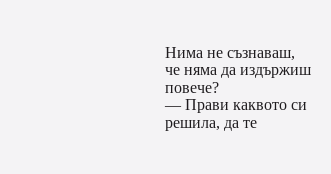Нима не съзнаваш, че няма да издържиш повече?
— Прави каквото си решила, да те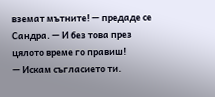вземат мътните! — предаде се Сандра. — И без това през цялото време го правиш!
— Искам съгласието ти.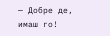— Добре де, имаш го!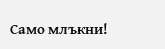Само млъкни!